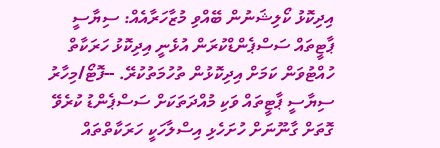އިދިކޮޅު ކޯލިޝަނުން ބޭއްވި މުޒާހަރާއެއް: ސިޔާސީ ޕާޓީތައް ސަސްޕެންޑްކުރަން އުޅެނީ އިދިކޮޅު ހަރަކާތް ހުއްޓުވަން ކަމަށް އިދިކޮޅުން ތުހުމަތުކުރޭ. --ފޮޓޯ/މިހާރު
ސިޔާސީ ޕާޓީތައް ވަކި މުއްދަތަކަށް ސަސްޕެންޑު ކުރެވޭ ގޮތަށް ގާނޫނަށް ހުށަހެޅި އިސްލާހަކީ ހަރަކާތްތައް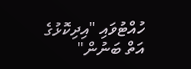ހުއްޓުވައި "އިދިކޮޅުގެ އަތް ބަނުން"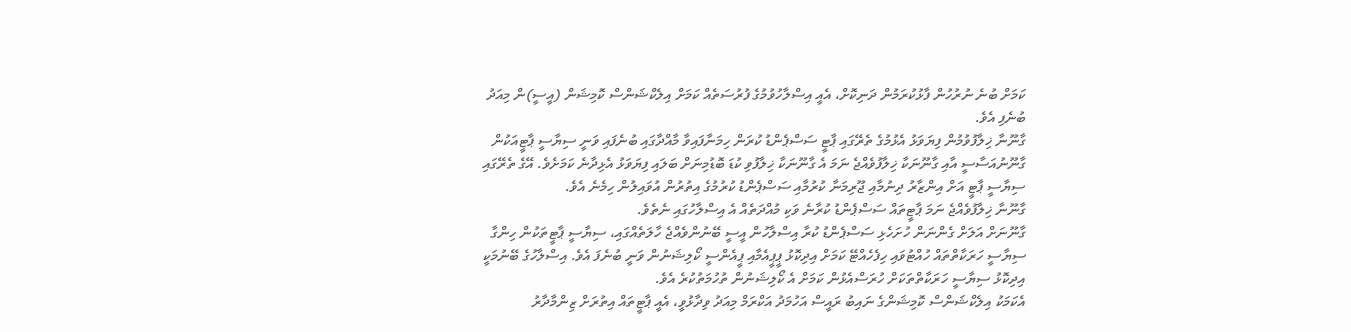ކަމަށް ބުނެ ނުރުހުން ފާޅުކުރަމުން ދަނިކޮށް، އެއީ އިސްލާހުވުމުގެ ފުރުސަތެއް ކަމަށް އިލެކްޝަންސް ކޮމިޝަން (އީސީ)ން މިއަދު ބުނެފި އެވެ.
ގާނޫނާ ޚިލާފުވުމުން ފިޔަވަޅު އެޅުމުގެ ތެރޭގައި ޕާޓީ ސަސްޕެންޑު ކުރަން ހިމަނާފައިވާ މާއްދާގައި ބުނެފައި ވަނީ ސިޔާސީ ޕާޓީއަކުން ގާނޫނުއަސާސީ އާއި ގާނޫނަކާ ޚިލާފުވެއްޖެ ނަމަ އެ ގާނޫނަކާ ޚިލާފުވި ކުޑަ ބޮޑުމިނަށް ބަލައި ފިޔަވަޅު އެޅިދާނެ ކަމަށެވެ. އޭގެ ތެރޭގައި ސިޔާސީ ޕާޓީ އަށް އިންޒާރު ދިނުމާއި ޖޫރިމަނާ ކުރުމާއި ސަސްޕެންޑު ކުރުމުގެ އިތުރުން އުވައިލުން ހިމެނެ އެވެ.
ގާނޫނާ ޚިލާފުވެއްޖެ ނަމަ ޕާޓީތައް ސަސްޕެންޑު ކުރާނެ ވަކި މުއްދަތެއް އެ އިސްލާހުގައި ނެތެވެ.
ގާނޫނަށް އަލަށް ގެންނަން ހުށަހެޅި ސަސްޕެންޑު ކުރާ އިސްލާހުން އީސީ ބޭނުންވެއްޖެ ހާލަތެއްގައި، ސިޔާސީ ޕާޓީތަކުން ހިންގާ ސިޔާސީ ހަރަކާތްތައް ހުއްޓުވައި ހިފެހެއްޓޭ ކަމަށް އިދިކޮޅު ޕީޕީއެމާއި ޕީއެންސީ ކޯލިޝަނުން ވަނީ ބުނެފަ އެވެ. އިސްލާހުގެ ބޭނުމަކީ އިދިކޮޅު ސިޔާސީ ހަރަކާތްތަކަށް ހުރަސްއެޅުން ކަމަށް އެ ކޯލިޝަނުން ތުހުމަތުކުރެ އެވެ.
އެކަމަކު އިލެކްޝަންސް ކޮމިޝަންގެ ނައިބު ރައީސް އަހުމަދު އަކްރަމް މިއަދު ވިދާޅުވީ، އެއީ ޕާޓީތައް އިތުރަށް ޒިންމާދާރު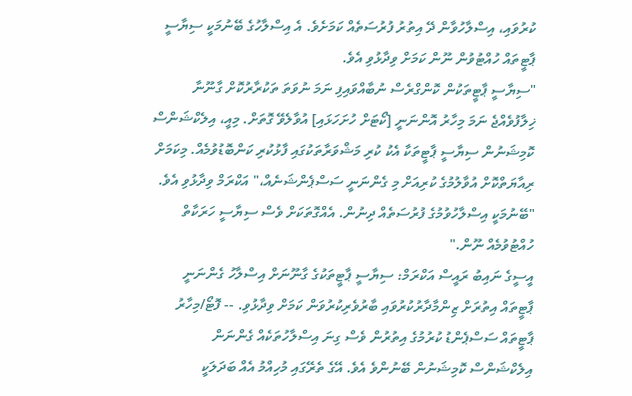ކުރުވައި، އިސްލާހުވާން ދޭ އިތުރު ފުރުސަތެއް ކަމަށެވެ. އެ އިސްލާހުގެ ބޭނުމަކީ ސިޔާސީ ޕާޓީތައް ހުއްޓުވުން ނޫން ކަމަށް ވިދާޅުވި އެވެ.
"ސިޔާސީ ޕާޓީތަކުން ކޮންގްރެސް ނުބާއްވައިފި ނަމަ ނުވަތަ ތަކުރާރުކޮށް ގާނޫނާ ޚިލާފުވެއްޖެ ނަމަ މިހާރު އޮންނަނީ [ކޯޓަށް ހުށަހަޅައި] އުވާލެވޭ ގޮތަށް. މިއީ، އިލެކްޝަންސް ކޮމިޝަނުން ސިޔާސީ ޕާޓީތަކާ އެކު ކުރި މަޝްވަރާތަކުގައި ފާޅުކުރި ކަންބޮޑުވުމެއް. މިކަމަށް ރިއާޔަތްކޮށް އުވާލުމުގެ ކުރިއަށް މި ގެންނަނީ ސަސްޕެންޝަނެއް،" އަކްރަމް ވިދާޅުވި އެވެ.
"ބޭނުމަކީ އިސްލާހުވުމުގެ ފުރުސަތެއް ދިނުން. އެއްގޮތަކަށް ވެސް ސިޔާސީ ހަރަކާތް ހުއްޓުވުމެއް ނޫން."
އީސީގެ ނައިބު ރައީސް އަކްރަމް: ސިޔާސީ ޕާޓީތަކުގެ ގާނޫނަށް އިސްލާހު ގެންނަނީ ޕާޓީތައް އިތުރަށް ޒިންމާދާރުކުރުވައި ބާރުވެރިކުރުވަން ކަމަށް ވިދާޅުވި. -- ފޮޓޯ/މިހާރު
ޕާޓީތައް ސަސްޕެންޑު ކުރުމުގެ އިތުރުން ވެސް ގިނަ އިސްލާހުތަކެއް ގެންނަން އިލެކްޝަންސް ކޮމިޝަނުން ބޭނުންވެ އެވެ. އޭގެ ތެރޭގައި މުހިއްމު އެއް ބަދަލަކީ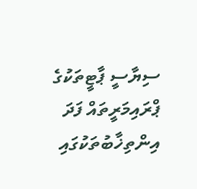ސިޔާސީ ޕާޓީތަކުގެ ޕްރައިމަރީތައް ފަދަ އިންތިޚާބުތަކުގައި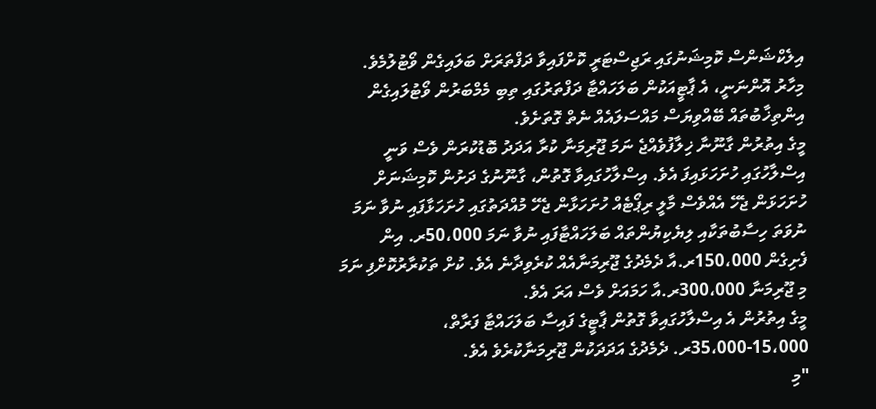އިލެކްޝަންސް ކޮމިޝަނުގައި ރަޖިސްޓަރީ ކޮށްފައިވާ ދަފްތަރަށް ބަލައިގެން ވޯޓުލުމެވެ. މިހާރު އޮންނަނީ، އެ ޕާޓީއަކުން ބަލަހައްޓާ ދަފްތަރުގައި ތިބި މެމްބަރުން ވޯޓުލައިގެން އިންތިޚާބުތައް ބޭއްވިޔަސް މައްސަލައެއް ނެތް ގޮތަށެވެ.
މީގެ އިތުރުން ގާނޫނާ ޚިލާފުވެއްޖެ ނަމަ ޖޫރިމަނާ ކުރާ އަދަދު ބޮޑުކުރަން ވެސް ވަނީ އިސްލާހުގައި ހުށަހަޅައިފަ އެވެ. އިސްލާހުގައިވާ ގޮތުން، ގާނޫނުގެ ދަށުން ކޮމިޝަނަށް ހުށަހަޅަން ޖެހޭ އެއްވެސް މާލީ ރިޕޯޓެއް ހުށަހަޅާން ޖެހޭ މުއްދަތުގައި ހުށަހަޅާފައި ނުވާ ނަމަ ނުވަތަ ހިސާބުތަކާއި ލިޔެކިޔުންތައް ބަލަހައްޓާފައި ނުވާ ނަމަ 50،000ރ. އިން ފެށިގެން 150،000ރ.އާ ދެމެދުގެ ޖޫރިމަނާއެއް ކުރެވިދާނެ އެވެ. ކުށް ތަކުރާރުކޮށްފި ނަމަ މި ޖޫރިމަނާ 300،000ރ.އާ ހަމައަށް ވެސް އަރަ އެވެ.
މީގެ އިތުރުން އެ އިސްލާހުގައިވާ ގޮތުން ޕާޓީގެ ފައިސާ ބަލަހައްޓާ ފަރާތް، 15،000-35،000ރ. ދެމެދުގެ އަދަދަކުން ޖޫރިމަނާކުރެވެ އެވެ.
"މި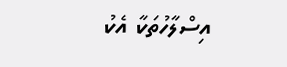އިސްލާހުތަކާ އެކު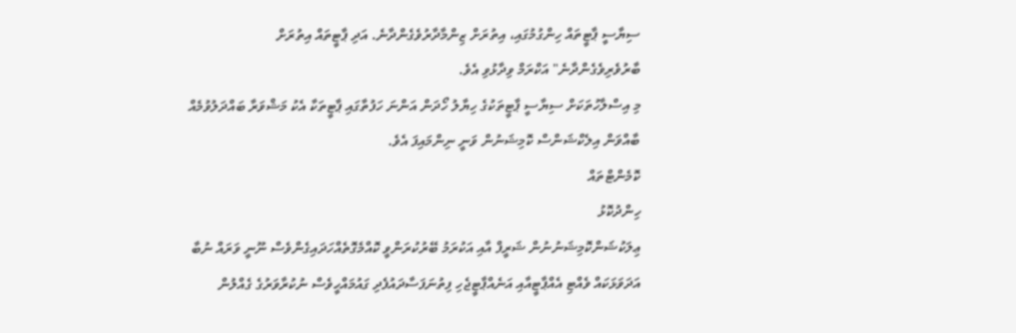ސިޔާސީ ޕާޓީތައް ހިންގުމުގައި، އިތުރަށް ޒިންމާދާރުވެގެންދާނެ. އަދި ޕާޓީތައް އިތުރަށް ބާރުވެރިވެގެންދާނެ" އަކްރަމް ވިދާޅުވި އެވެ.
މި އިސްލާހުތަކަށް ސިޔާސީ ޕާޓީތަކުގެ ހިޔާލު ހޯދަން އަންނަ ހަފުތާގައި ޕާޓީތަކާ އެކު މަޝްވަރާ ބައްދަލުވުމެއް ބާއްވަން އިލެކްޝަންސް ކޮމިޝަނުން ވަނީ ނިންމައިފަ އެވެ.
ކޮމެންޓްތައް
ހިންދުކޮޅު
ޢިލަކުޝަންކޮމިޝަނުނުން ޝަރީފް އާއި އަކުރަމު ބޭރުކުރަންވީ ކޮއްމެގޮތެއްހަދައިގެންވެސް ނޫނީ ވަރައް ނުބާ އަދަވަޅަކައް ވެއްޓި އެއްޕާޓީއާއި އަނެއްޕާޓީޖެހި ފިތުނަފަސާދައުފެދި ގައުމައްހީވެސް ނުކުރާވަރުގެ ގެއްލުން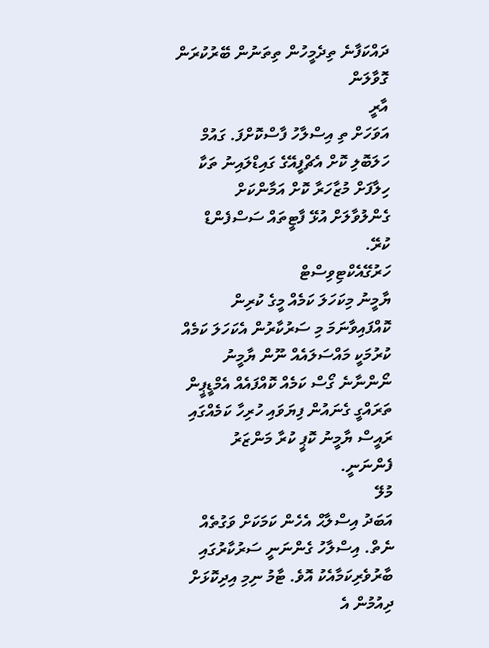ދައްކަފާނެ ތިދެމީހުން ތިތަނުން ބޭރުކުރަން ގޮވާލަން
އާރީ
އަވަހަށް ތި އިސްލާހު ފާސްކޮށްފަ. ގައުމް ހަލަބޮލި ކޮށް އެޗްފީއޭގެ ގައިޑްލައިނު ތަކާ ހިލާފަށް މުޒާހަރާ ކޮށް އަމާންކަށް ގެންލުވާލަށް އުޅޭ ފާޓީތައް ސަސްފެންޑް ކުރޭ.
ހަރުގޭއެކްޓިވިސްޓް
ޔާމީނު މިކަހަލަ ކަމެއް މީގެ ކުރިން ކޮއްފައިވާނަމަ މި ސަރުކާރުން އެކަހަލަ ކަމެއް ކުރުމަކީ މައްސަލައެއް ނޫން ޔާމީނު ނޯންނާނެ ގޯސް ކަމެއް ކޮއްފައެއް އެމްޑީޕީން ތަރައްގީ ގެނައުން ފިޔަވައި ހުރިހާ ކަމެއްގައި ރައީސް ޔާމީނު ކޮޕީ ކުރާ މަންޒަރު ފެންނަނީ.
މުލޭ
އަބަދު އިސްލާޙް އެހެން ކަމަކަށް ވަގުތެއް ނެތް. އިސްލާހު ގެންނަނީ ސަރުކާރުގައި ބާރުވެރިކަމާއެކު އޮވެ. ޓާމު ނިމި އިދިކޮޅަށް ދިއުމުން އެ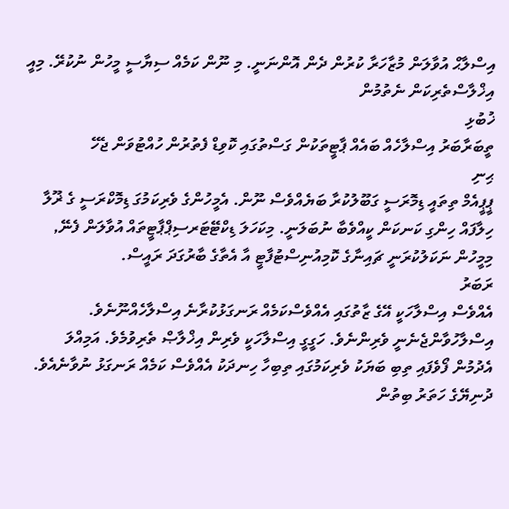އިސްލާޙް އުވާލަން މުޒާހަރާ ކުރުން ދެން އޮންނަނީ. މި ނޫން ކަމެއް ސިޔާސީ މީހުން ނުކުރޭ. މިއީ އިޚްލާސްތެރިކަން ނެތުމުން
ޚުބުޅި
ތީބަރާބަރު އިސްލާހެއް ބައެއް ޕާޓީތަކުން ގަސްތުގައި ކޮވިޑް ފެތުރުން ހުއްޓުވަން ޖެހޭ
ޙިނި
ޕީޕީއެމް ތިތައީ ޑިމޮރަސީ ގަބޫލުކުރާ ބަޔެއްވެސް ނޫން. އެމީހުންގެ ވެރިކަމުގަ ޑިމޮކްރަސީ ގެ ޜޫލާ ހިލާފައް ހިންގި ކަނކަން ކީއްވެބާ ނުބަލަނީ. މިކަހަލަ ޑިކްޓޭޓަރސިޕްޕާޓީތައް އުވާލަން ފެނޭ, މިމީހުން ނަކަލުކުރަނީ ޗައިނާގެ ކޮމިއުނިސްޓުފާޓީ އާ އެތާގެ ބާރުގަދަ ރައީސް.
ރަބަރު
އެއްވެސް އިސްލާހަކީ އޭގެ ޒާތުގައި އެއްވެސްކަމެއް ރަނގަޅުކުރާނެ އިސްލާހެއްނޫނެވެ. އިސްލާހުވާންޖެނެނީ ވެރިންނެވެ. ހަގީގީ އިސްލާހަކީ ވެރިން އިޚްލާޞް ތެރިވުމެވެ. އަމިއްލަ އެދުމުން ފޯވެފައި ތިބި ބަޔަކު ވެރިކަމުގައި ތިބިހާ ހިނދަކު އެއްވެސް ކަމެއް ރަނގަޅު ނުވާނެއެވެ. ދުނިޔޭގެ ހަތަރު ބިތުން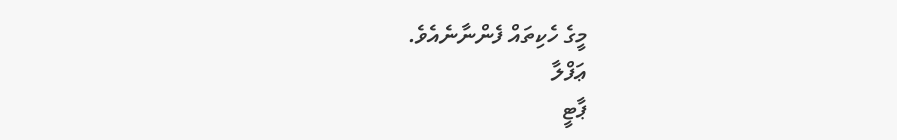މީގެ ހެކިތައް ފެންނާނެއެވެ.
ޢަފްލާ
ޕާޓީ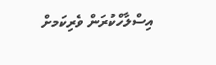އިސްލާހްކުރަން ވެރިކަމށް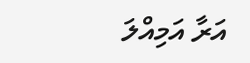އަރާ އަމިއްލަ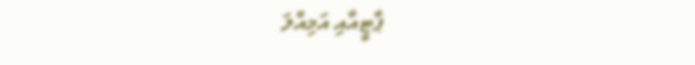ޕާޓީއާއި އަމިއްލަ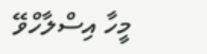މީހާ އިސްލާހްވޭ